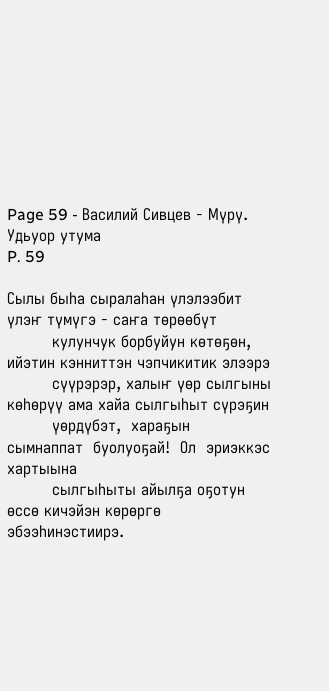Page 59 - Василий Сивцев - Мүрү. Удьуор утума
P. 59

Сылы быһа сыралаһан үлэлээбит үлэҥ түмүгэ - саҥа төрөөбүт
         кулунчук борбуйун көтөҕөн, ийэтин кэнниттэн чэпчикитик элээрэ
         сүүрэрэр, халыҥ үөр сылгыны көһөрүү ама хайа сылгыһыт сүрэҕин
         үөрдүбэт,  хараҕын  сымнаппат  буолуоҕай!  Ол  эриэккэс  хартыына
         сылгыһыты айылҕа оҕотун өссө кичэйэн көрөргө эбээһинэстиирэ.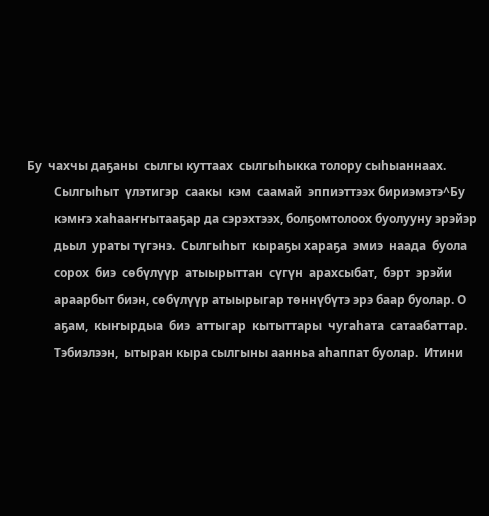Бу  чахчы даҕаны  сылгы куттаах  сылгыһыкка толору сыһыаннаах.
         Сылгыһыт  үлэтигэр  саакы  кэм  саамай  эппиэттээх бириэмэтэ^Бу
         кэмҥэ хаһааҥҥытааҕар да сэрэхтээх, болҕомтолоох буолууну эрэйэр
         дьыл  ураты түгэнэ.  Сылгыһыт  кыраҕы хараҕа  эмиэ  наада  буола
         сорох  биэ  сөбүлүүр  атыырыттан  сүгүн  арахсыбат,  бэрт  эрэйи
         араарбыт биэн, сөбүлүүр атыырыгар төннүбүтэ эрэ баар буолар. О
         аҕам,  кыҥырдыа  биэ  аттыгар  кытыттары  чугаһата  сатаабаттар.
         Тэбиэлээн,  ытыран кыра сылгыны аанньа аһаппат буолар.  Итини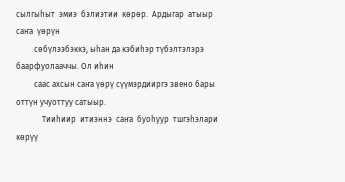сылгыһыт  эмиэ  бэлиэтии  көрөр.  Ардыгар  атыыр  саҥа  үөрүн
         сөбүлээбэккэ, ыһан да кэбиһэр түбэлтэлэрэ баарфуолааччы. Ол иһин
         саас ахсын саҥа үөрү сүүмэрдииргэ звено бары оттүн учуоттуу сатыыр.
             Тииһиир  итиэннэ  саҥа  буоһуур  тшгэһэлари  көрүү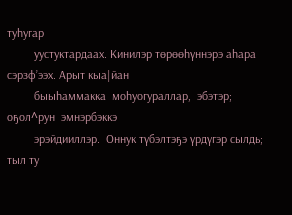туһугар
         уустуктардаах. Кинилэр төрөөһүннэрэ аһара сэрзф’ээх. Арыт кыа|йан
         быыһаммакка  моһуогураллар,  эбэтэр;  оҕол^рун  эмнэрбэккэ
         эрэйдииллэр.  Оннук түбэлтэҕэ үрдүгэр сылдь;          тыл ту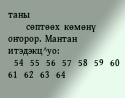таны
         сөптөөх  көмөнү оҥорор.  Мантан  итэдэкц^уо:
   54   55   56   57   58   59   60   61   62   63   64